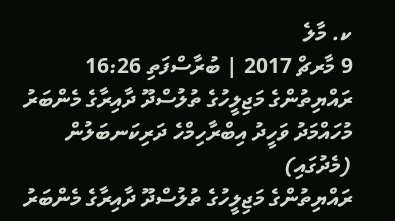ކ. މާލެ
9 މާރޗް 2017 | ބުރާސްފަތި 16:26
ރައްޔިތުންގެ މަޖިލީހުގެ ތުލުސްދޫ ދާއިރާގެ މެންބަރު މުހައްމަދު ވަހީދު އިބްރާހިމްހެ ދަރިކަނބަލުން (މެދުގައި)
ރައްޔިތުންގެ މަޖިލީހުގެ ތުލުސްދޫ ދާއިރާގެ މެންބަރު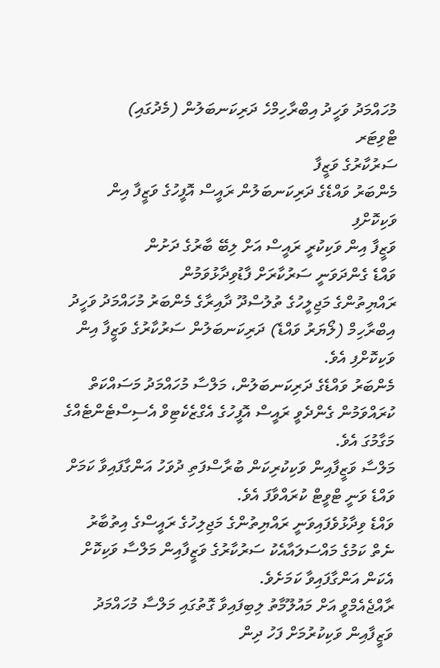މުހައްމަދު ވަހީދު އިބްރާހިމްހެ ދަރިކަނބަލުން (މެދުގައި)
ޓްވިޓަރ
ސަރުކާރުގެ ވަޒީފާ
މެންބަރު ވައްޑެގެ ދަރިކަނބަލުން ރައީސް އޮފީހުގެ ވަޒީފާ އިން ވަކިކޮށްފި
ވަޒީފާ އިން ވަކިކުރީ ރައީސް އަށް ލިބޭ ބާރުގެ ދަށުން
ވައްޑެ ގެންދަވަނީ ސަރުކާރަށް ފާޑުވިދާޅުވަމުން
ރައްޔިތުންގެ މަޖިލީހުގެ ތުލުސްދޫ ދާއިރާގެ މެންބަރު މުހައްމަދު ވަހީދު އިބްރާހިމް (ލޯޔަރު ވައްޑެ) ދަރިކަނބަލުން ސަރުކާރުގެ ވަޒީފާ އިން ވަކިކޮށްފި އެވެ.
މެންބަރު ވައްޑެގެ ދަރިކަނބަލުން، މަލްސާ މުހައްމަދު މަސައްކަތް ކުރައްވަމުން ގެންދެވީ ރައީސް އޮފީހުގެ އެގްޒެކެޓިވް އެސިސްޓެންޓެއްގެ މަގާމުގަ އެވެ.
މަލްސާ ވަޒީފާއިން ވަކިކުރިކަން ބުރާސްފަތި ދުވަހު އަންގާފައިވާ ކަމަށް ވައްޑެ ވަނީ ޓްވީޓް ކުރައްވާފަ އެވެ.
ވައްޑެ ވިދާޅުވެފައިވަނީ ރައްޔިތުންގެ މަޖިލިހުގެ ރައީސްގެ އިތުބާރު ނެތް ކަމުގެ މައްސަލައާއެކު ސަރުކާރުގެ ވަޒީފާއިން މަލްސާ ވަކިކޮށް އެކަން އަންގާފައިވާ ކަމަށެވެ.
ރާއްޖެއެމްވީ އަށް މައުލޫމާތު ލިބިފައިވާ ގޮތުގައި މަލްސާ މުހައްމަދު ވަޒީފާއިން ވަކިކުރުމަށް ފަހު ދިން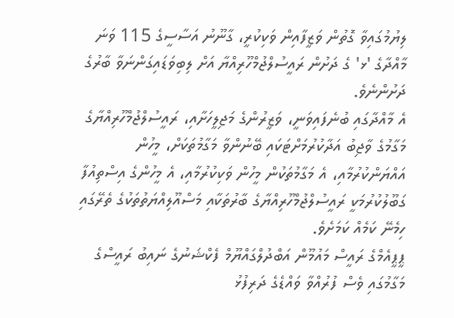ލިޔުމުގައިވާ ގޮތުން ވަޒީފާއިން ވަކިކުރީ، ގާނޫނު އަސާސީގެ 115 ވަނަ މާއްދާގެ 'ޅ' ގެ ދަށުން ރައީސުލްޖުމްހޫރިއްޔާ އަށް ލިބިވަޑައިގަންނަވާ ބާރުގެ ދަށުންނެވެ.
އެ މާއްދާގައި ބުނެފައިވަނީ، ވަޒީރުންގެ މަޖިލީހަށާއި، ރައީސުލްޖުމްހޫރިއްޔާގެ މަގާމުގެ ވާޖިބު އަދާކުރުމަށްޓަކައި ބޭނުންވާ މަގާމުތަކަށް، މީހުން އައްޔަންކުރުމާއި، އެ މަގާމުތަކުން މީހުން ވަކިކުރުމާއި، އެ މީހުންގެ އިސްތިއުފާ ގަބޫލުކުރުމަކީ ރައީސުލްޖުމްހޫރިއްޔާގެ ބާރުތަކާއި މަސްއޫލިއްޔަތުތަކުގެ ތެރޭގައި ހިމެނޭ ކަމެއް ކަމަށެވެ.
ޕީޕީއެމްގެ ރައީސް މައުމޫން އަބްދުލްގައްޔޫމް ފެކްޝަނުގެ ނައިބު ރައީސްގެ މަގާމުގައި ވެސް ފުރުއްވާ ވައްޑެގެ ދަރިފުޅު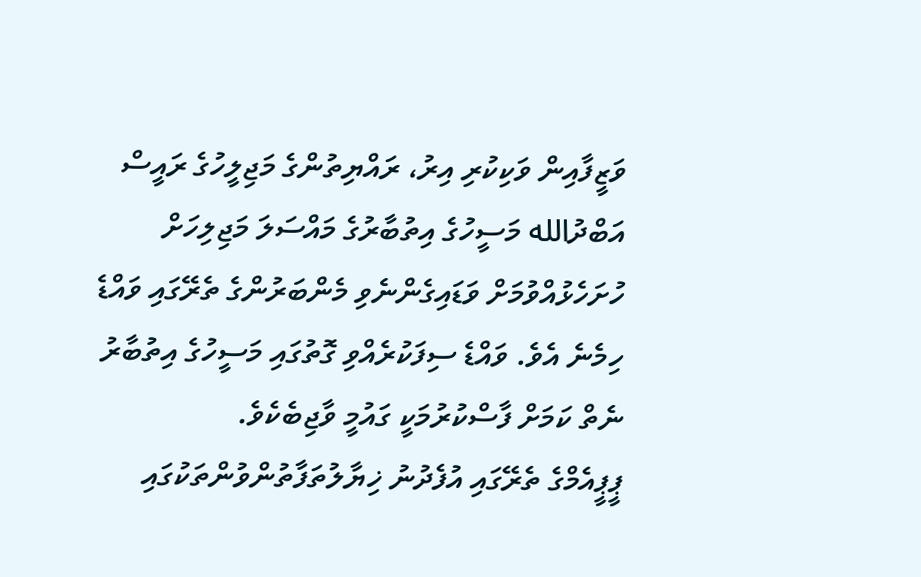ވަޒީފާއިން ވަކިކުރި އިރު، ރައްޔިތުންގެ މަޖިލީހުގެ ރައީސް އަބްދުالله މަސީހުގެ އިތުބާރުގެ މައްސަލަ މަޖިލިހަށް ހުށަހެޅުއްވުމަށް ވަޑައިގެންނެވި މެންބަރުންގެ ތެރޭގައި ވައްޑެ ހިމެނެ އެވެ. ވައްޑެ ސިފަކުރެއްވި ގޮތުގައި މަސީހުގެ އިތުބާރު ނެތް ކަމަށް ފާސްކުރުމަކީ ގައުމީ ވާޖިބެކެވެ.
ޕީޕީއެމްގެ ތެރޭގައި އުފެދުނު ޚިޔާލުތަފާތުންވުންތަކުގައި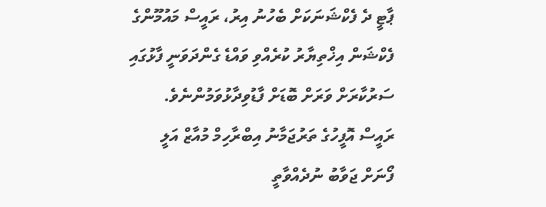ޕާޓީ ދެ ފެކްޝަނަކަށް ބެހުނު އިރު، ރައީސް މައުމޫންގެ ފެކްޝަން އިޚްތިޔާރު ކުރެއްވި ވައްޑެ ގެންދަވަނީ ފާޅުގައި ސަރުކާރަށް ވަރަށް ބޮޑަށް ފާޑުވިދާޅުވަމުންނެވެ.
ރައީސް އޮފީހުގެ ތަރުޖަމާނު އިބްރާހިމް މުއާޒް އަލީ ފޯނަށް ޖަވާބު ނުދެއްވާތީ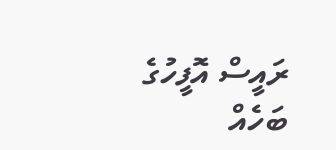ރައީސް އޮފީހުގެ ބަހެއް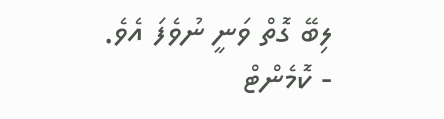ލިބޭ ގޮތް ވަނީ ނުވެފަ އެވެ.
- ކޮމެންޓް